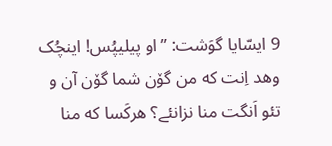9 ایسّایا گوَشت: ”او پیلیپُس! اینچُک وهد اِنت که من گۆن شما گۆن آن و تئو اَنگت منا نزانئے؟ هرکَسا که منا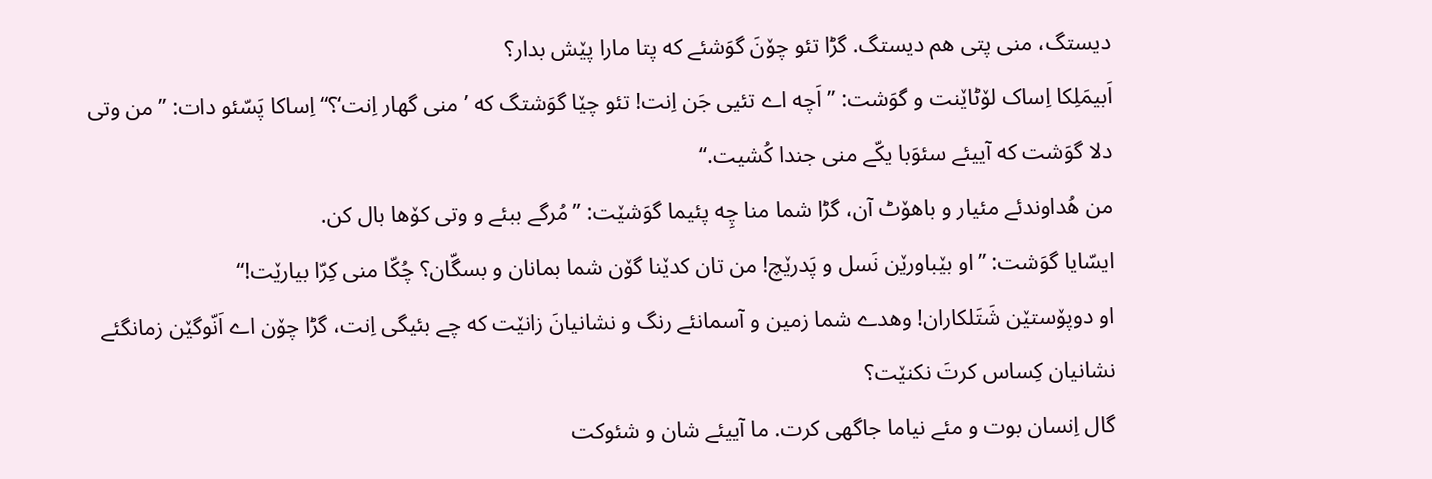دیستگ، منی پتی هم دیستگ. گڑا تئو چۆنَ گوَشئے که پتا مارا پێش بدار؟
اَبیمَلِکا اِساک لۆٹاێنت و گوَشت: ”اَچه اے تئیی جَن اِنت! تئو چێا گوَشتگ که ’منی گهار اِنت‘؟“ اِساکا پَسّئو دات: ”من وتی دلا گوَشت که آییئے سئوَبا یکّے منی جندا کُشیت.“
من هُداوندئے مئیار و باهۆٹ آن، گڑا شما منا چِه پئیما گوَشێت: ”مُرگے ببئے و وتی کۆها بال کن.
ایسّایا گوَشت: ”او بێباورێن نَسل و پَدرێچ! من تان کدێنا گۆن شما بمانان و بسگّان؟ چُکّا منی کِرّا بیارێت!“
او دوپۆستێن شَتَلکاران! وهدے شما زمین و آسمانئے رنگ و نشانیانَ زانێت که چے بئیگی اِنت، گڑا چۆن اے اَنّوگێن زمانگئے نشانیان کِساس کرتَ نکنێت؟
گال اِنسان بوت و مئے نیاما جاگهی کرت. ما آییئے شان و شئوکت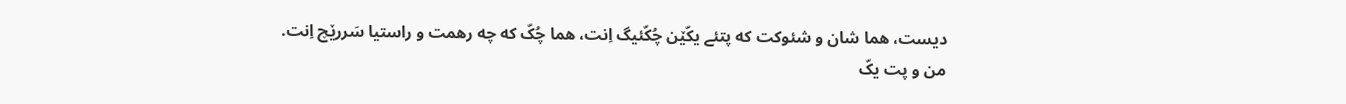دیست، هما شان و شئوکت که پتئے یکّێن چُکّئیگ اِنت، هما چُکّ که چه رهمت و راستیا سَررێچ اِنت.
من و پت یکّ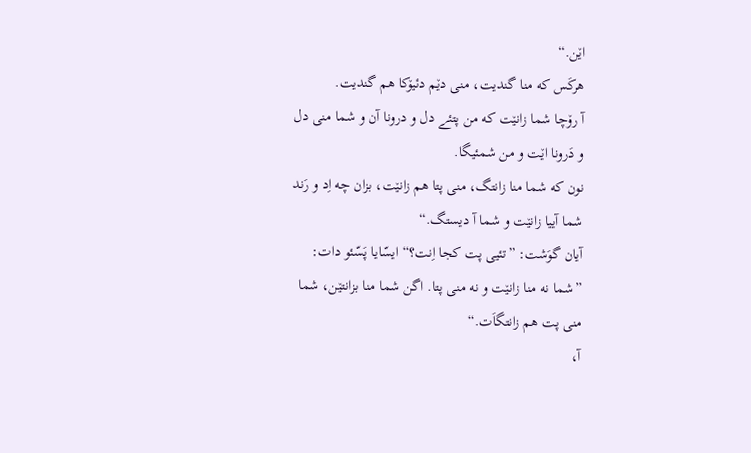اێن.“
هرکَس که منا گندیت، منی دێم دئیۆکا هم گندیت.
آ رۆچا شما زانێت که من پتئے دل و درونا آن و شما منی دل و دَرونا اێت و من شمئیگا.
نون که شما منا زانتگ، منی پتا هم زانێت، بزان چه اِد و رَند شما آییا زانێت و شما آ دیستگ.“
آیان گوَشت: ”تئیی پت کجا اِنت؟“ ایسّایا پَسّئو دات: ”شما نه منا زانێت و نه منی پتا. اگن شما منا بزانتێن، شما منی پت هم زانتگاَت.“
آ،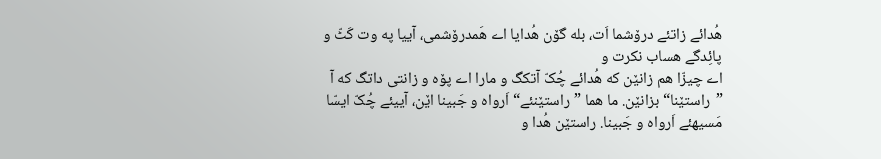هُدائے زاتئے درۆشما اَت، بله گۆن هُدایا اے هَمدرۆشمی، آییا په وت کَٹّ و پائِدگے هساب نکرت و
اے چیزّا هم زانێن که هُدائے چُکّ آتکگ و مارا اے پۆه و زانتی داتگ که آ ”راستێنا“ بزانێن. ما هما ”راستێنئے“ اَرواه و جَبینا اێن، آییئے چُکّ ایسّا مَسیهئے اَرواه و جَبینا. راستێن هُدا و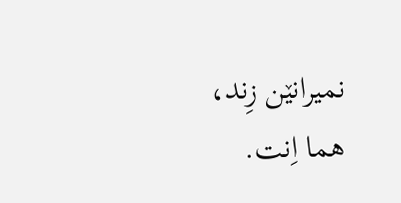نمیرانێن زِند، هما اِنت.